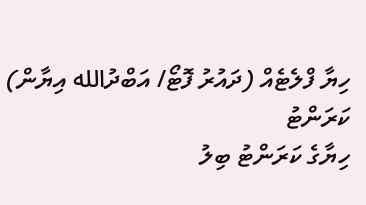ހިޔާ ފްލެޓެއް (ދައުރު ފޮޓޯ/ އަބްދުالله އިޔާން)
ކަރަންޓު
ހިޔާގެ ކަރަންޓު ބިލު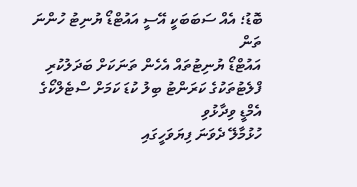ބޮޑު؛ އެއް ސަބަބަކީ އޭސީ އައުޓްޑޯ ޔުނިޓު ހުންނަ ތަން
އައުޓްޑޯ ޔުނިޓުތައް އެހެން ތަނަކަށް ބަދަލުކުރި ފްލެޓުތަކުގެ ކަރަންޓު ބިލު ކުޑަ ކަމަށް ސްޓެލްކޯގެ އެމްޑީ ވިދާޅުވި
ހުޅުމާލޭ ދެވަނަ ފިޔަވަހީގައި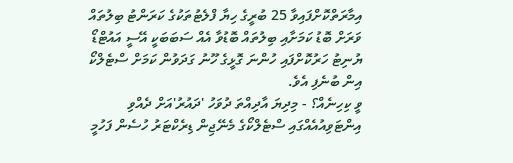އިމާރަތްކޮށްފައިވާ 25 ބުރީގެ ހިޔާ ފްލެޓުތަކުގެ ކަރަންޓު ބިލުތައް ވަރަށް ބޮޑު ކަމަށާއި ބިލުތައް ބޮޑުވާ އެއް ސަބަބަކީ އޭސީ އައުޓްޑޯ ޔުނިޓު ހަރުކޮށްފައި ހުންނަ ގޮޅީގެ ހޫނު ގަދަވުން ކަމަށް ސްޓެލްކޯ އިން ބުނެފި އެވެ.
ވީ ކިހިނެއް؟ - މިދިޔަ އާދިއްތަ ދުވަހު 'ދައުރު'އަށް ދެއްވި އިންޓަވިއުއެއްގައި ސްޓެލްކޯގެ މެނޭޖިން ޑިރެކްޓަރު ހުސެން ފަހުމީ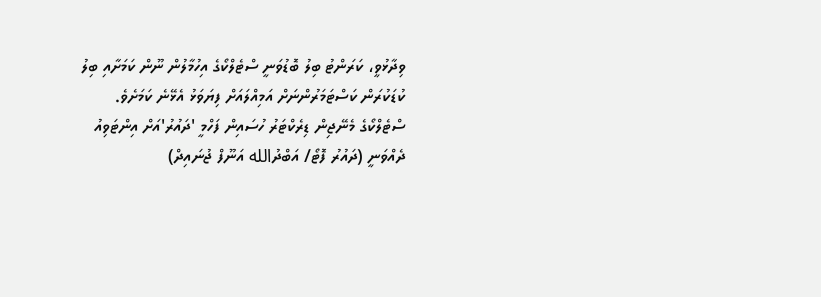ވިދާޅުވީ، ކަރަންޓު ބިލު ބޮޑުވަނީ ސްޓެލްކޯގެ އިހުމާލުން ނޫން ކަމަށާއި ބިލު ކުޑަކުރަން ކަސްޓަމަރުންނަށް އަމިއްލައަށް ފިޔަވަޅު އެޅޭނެ ކަމަށެވެ.
ސްޓެލްކޯގެ މެނޭޖިން ޑިރެކްޓަރު ހުސައިން ފަހްމީ 'ދައުރު'އަށް އިންޓަވިއު ދެއްވަނީ (ދައުރު ފޮޓޯ/ އަބްދުالله އަނޫފް ޖުނައިދް)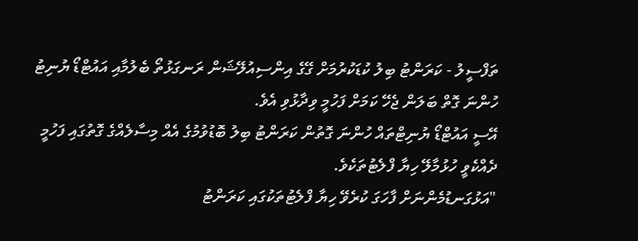ތަފްސީލު - ކަރަންޓު ބިލު ކުޑަކުރުމަށް ގޭގެ އިންސިއުލޭޝަން ރަނގަޅުތޯ ބެލުމާއި އައުޓްޑޯ ޔުނިޓު ހުންނަ ގޮތް ބަލަން ޖެހޭ ކަމަށް ފަހުމީ ވިދާޅުވި އެވެ.
އޭސީ އައުޓްޑޯ ޔުނިޓްތައް ހުންނަ ގޮތުން ކަރަންޓު ބިލު ބޮޑުވުމުގެ އެއް މިސާލެއްގެ ގޮތުގައި ފަހުމީ ދެއްކެވީ ހުޅުމާލޭ ހިޔާ ފްލެޓުތަކެވެ.
"އަޅުގަނޑުމެންނަށް ފާހަގަ ކުރެވޭ ހިޔާ ފްލެޓުތަކުގައި ކަރަންޓު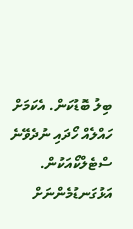ބިލު ބޮޑުކަން. އެކަމަށް ހައްލެއް ހޯދައި ނުދެވޭނެ ސްޓެލްކޯއަކުން. އަޅުގަނޑުމެންނަށް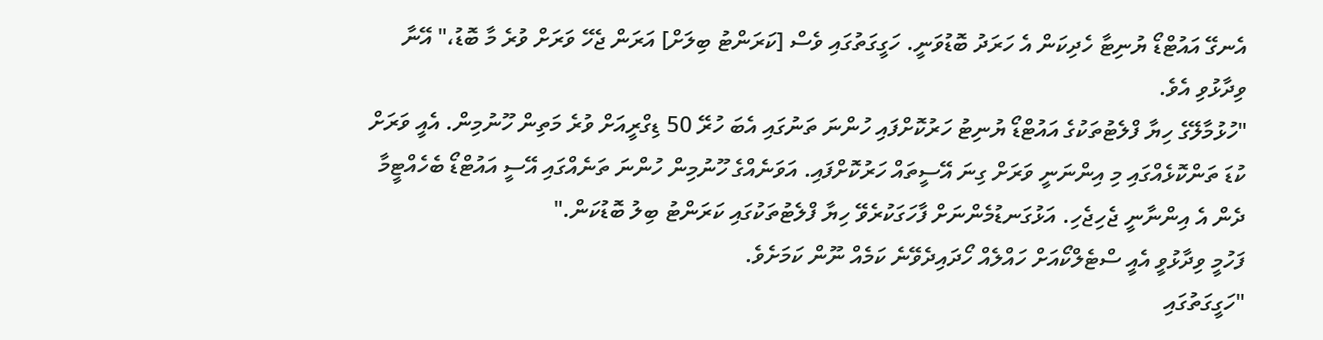އެނގޭ އައުޓްޑޯ ޔުނިޓާ ހެދިކަން އެ ހަރަދު ބޮޑުވަނީ. ހަގީގަތުގައި ވެސް [ކަރަންޓު ބިލަށް] އަރަން ޖެހޭ ވަރަށް ވުރެ މާ ބޮޑު،" އޭނާ ވިދާޅުވި އެވެ.
"ހުޅުމާލޭގެ ހިޔާ ފްލެޓުތަކުގެ އައުޓްޑޯ ޔުނިޓު ހަރުކޮށްފައި ހުންނަ ތަނުގައި އެބަ ހުރޭ 50 ޑިގްރީއަށް ވުރެ މަތިން ހޫނުމިން. އެއީ ވަރަށް ކުޑަ ތަންކޮޅެއްގައި މި އިންނަނީ ވަރަށް ގިނަ އޭސީތައް ހަރުކޮށްފައި. އަވަނެއްގެ ހޫނުމިން ހުންނަ ތަނެއްގައި އޭސީ އައުޓްޑޯ ބެހެއްޓީމާ ދެން އެ އިންނާނީ ޖެހިޖެހި. އަޅުގަނޑުމެންނަށް ފާހަގަކުރެވޭ ހިޔާ ފްލެޓުތަކުގައި ކަރަންޓު ބިލު ބޮޑުކަން."
ފަހުމީ ވިދާޅުވީ އެއީ ސްޓެލްކޯއަށް ހައްލެއް ހޯދައިދެވޭނެ ކަމެއް ނޫން ކަމަށެވެ.
"ހަގީގަތުގައި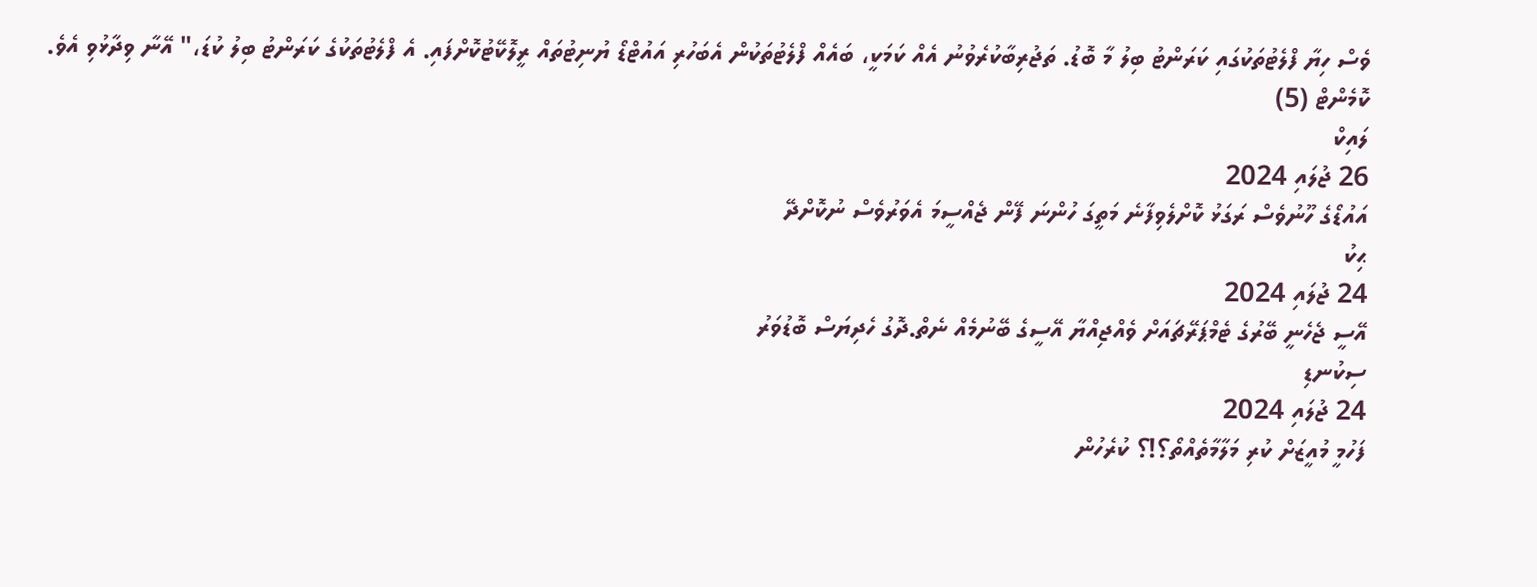ވެސް ހިޔާ ފްލެޓުތަކުގައި ކަރަންޓު ބިލު މާ ބޮޑު. ތަޖުރިބާކުރެވުނު އެއް ކަމަކީ، ބައެއް ފްލެޓުތަކުން އެބަހުރި އައުޓްޑޯ ޔުނިޓުތައް ރީލޮކޭޓުކޮށްފައި. އެ ފްލެޓުތަކުގެ ކަރަންޓު ބިލު ކުޑަ،" އޭނާ ވިދާޅުވި އެވެ.
ކޮމެންޓް (5)
ލައިކް
26 ޖުލައި 2024
އައުޑޯގެ ހޫނުވެސް ރަގަޅު ކޮށްލެވިފާނެ މަތީގަ ހުންނަ ފޭން ޖެއްސީމަ އެވަރުވެސް ނުކޮށްދޭ
ޙިކު
24 ޖުލައި 2024
އޭސީ ޖެހެނީ ބޭރުގެ ޓެމްޕަރޭޗައަށް ވެއްޖިއްޔާ އޭސީގެ ބޭނުމެއް ނެތް.ދޮގު ހެދިޔަސް ބޮޑުވަރު
ސިކުނޑި
24 ޖުލައި 2024
ފަހުމީ މުއީޒަށް ކުރި މަލާމާތެއްތޯ؟!؟ ކުރެހުން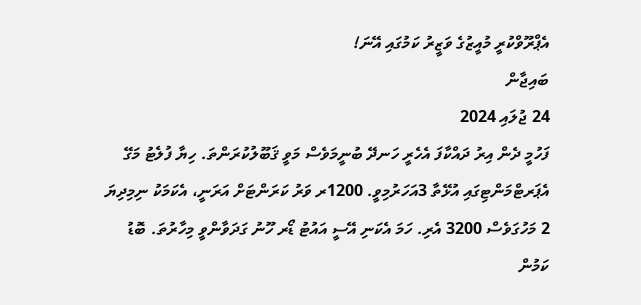އެޕްރޫވްކުރީ މުއީޒުގެ ވަޒީރު ކަމުގައި އޭނަ!
ބައިޖާން
24 ޖުލައި 2024
ފަހުމީ ދެން އިރު ދައްކާފަ އެހެރީ ހަނދޭ ބުނީމަވެސް މަވީ ޤަބޫލުކުރަންތަ. ހިޔާ ފުލެޓު މަގޭ އެޕަރޓްމަންޓިގައި އުޅޭތާ 3އަހަރުމިވީ. 1200ރ ވަރު ކަރަންޓަށް އަރަނީ، އެކަމަކު ނިމިދިޔަ 2 މަހުގަވެސް 3200 އެރި. ހަމަ އެކަނި އޭސީ އައުޓު ޑޯރ ހޫނު ގަދަވާންވީ މިހާރުތަ. ބޮޑު ކަމުން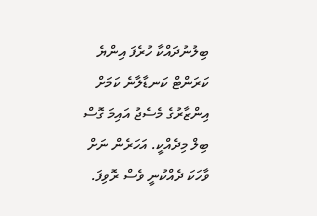ބިލުނުދައްކާ ހުރެފަ އިންޔެ ކަރަންޓް ކަނޑާލާނެ ކަމަށް އިންޒާރުގެ މެސެޖު އައިމަ ގޮސް ބިލް މިދެއްކީ. އަހަރެން ނަށް ވާހަކަ ދެއްކުނީ ވެސް ރޮވިފަ.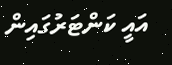އައީ ކަންޓަރުގައިން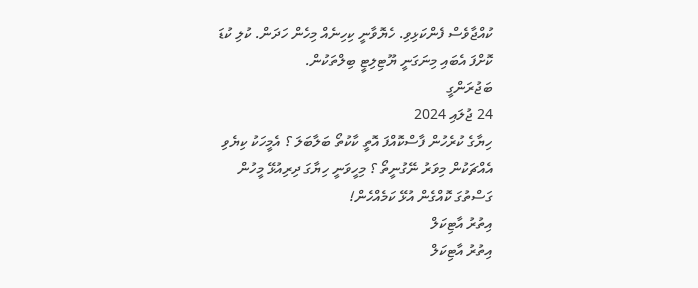ކުއްޖާވެސް ފެންކަޅިވި. ހެޔޮވާނީ ކިހިނެއް މިހެން ހަދަން. ކުލި ކުޑަ ކޮށްފަ އެބައި މިނަގަނީ ޔޫޓިލިޓީ ބިލްތަކުން.
ބަޖުރަންގީ
24 ޖުލައި 2024
ހިޔާގެ ކުރެހުން ފާސްކޮއްފަ އޮތީ ކާކުތޯ ބަލާބަލަ ؟ އެމީހަކު ކިޔެވި އެއްޗަކުން މިވަރު ނޭގުނީތޯ ؟ މިހީވަނީ ހިޔާގަ ދިރިއުޅޭ މީހުން ގަސްތުގަ ކޮއްގެން އުޅޭ ކަމެއްހެން!
އިތުރު އާޓިކަލް
އިތުރު އާޓިކަލް